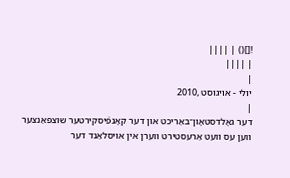![]() | ||||
| ||||
|
יולי - אױגוסט ,2010
|
דער גאָלדסטאָון־באַריכט און דער קאָנפֿיסקירטער שוצפּאַנצער
װען עס װעט אַרעסטירט װערן אין אויסלאַנד דער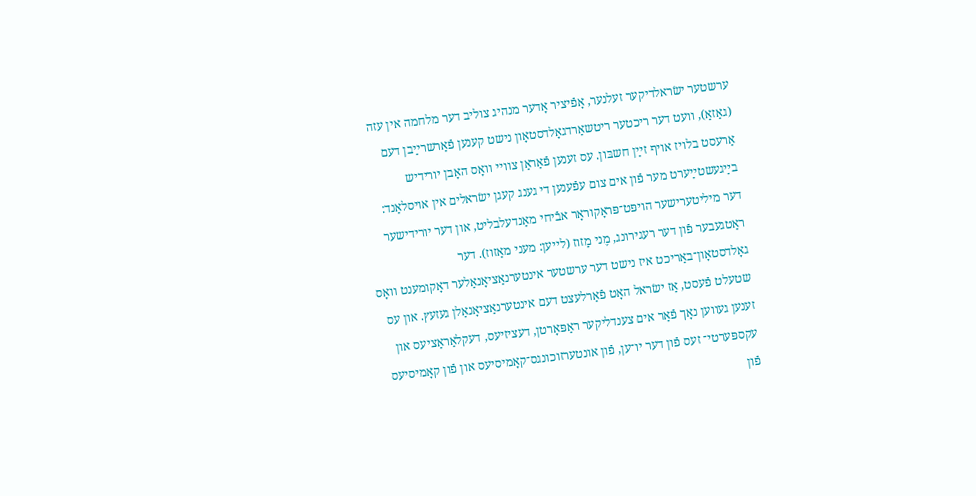ערשטער ישׂראלדיקער זעלנער, אָפֿיציר אָדער מנהיג צוליב דער מלחמה אין עזה (גאַזאַ), װעט דער ריכטער ריטשאַרדגאָלדסטאָון נישט קענען פֿאַרשרײַבן דעם אַרעסט בלויז אויף זײַן חשבּון. עס זענען פֿאַראַן צװײ װאָס האָבן יורידיש בײַגעשטײַערט מער פֿון אים צום עפֿענען די גענג קעגן ישׂראלים אין אויסלאַנד: דער מיליטערישער הויפּט־פּראָקוראָר אבֿיחי מאַנדעלבליט, און דער יורידישער ראַטגעבער פֿון דער רעגירונג, מֶני מַזוז (לייען: מעני מאַזוז). דער גאָלדסטאָון־באַריכט איז נישט דער ערשטער אינטערנאַציאָנאַלער דאָקומענט װאָס שטעלט פֿעסט, אַז ישׂראל האָט פֿאַרלעצט דעם אינטערנאַציאָנאַלן געזעץ. און עס זענען געװען נאָך פֿאַר אים צענדליקער ראַפּאָרטן, דעציזיעס, דעקלאַראַציעס און עקספּערטי־ זעס פֿון דער יו־ען, פֿון אונטערזוכונגס־קאָמיסיעס און פֿון קאָמיסיעס פֿון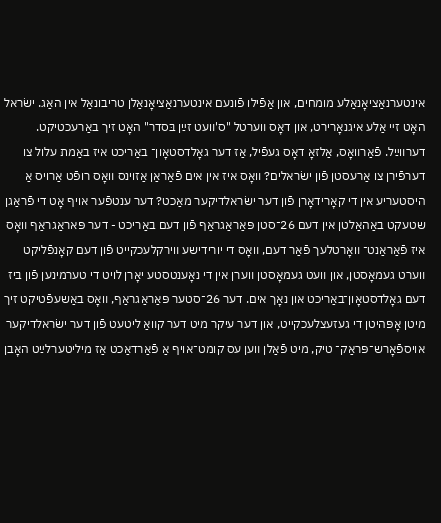אינטערנאַציאָנאַלע מומחים, און אַפֿילו פֿונעם אינטערנאַציאָנאַלן טריבונאַל אין האַג. ישׂראל האָט זײ אַלע איגנאָרירט, און דאָס װערטל "ס'װעט זײַן בּסדר" האָט זיך באַרעכטיקט. דערװײַל. פֿאַרװאָס, אַלזאָ דאָס געפֿיל, אַז דער גאָלדסטאָון־ באַריכט איז באַמת עלול צו דערפֿירן צו אַרעסטן פֿון ישׂראלים? װאָס איז אין אים פֿאַראַן אַזוינס װאָס רופֿט אַרויס אַ היסטעריע אין די קאָרידאָרן פֿון דער ישׂראלדיקער מאַכט? דער ענטפֿער אויף אָט די פֿראַגן שטעקט באַהאַלטן אין דעם 26־סטן פּאַראַגראַף פֿון דעם באַריכט - דער פּאראַגראַף װאָס איז פֿאַראַנט־ װאָרטלעך פֿאַר דעם, װאָס די יורידישע װירקלעכקייט פֿון דעם קאָנפֿליקט װערט געמאָסטן, און װעט געמאָסטן װערן אין די נאָענטסטע יאָרן לויט די טערמינען פֿון ביז דעם גאָלדסטאָון־באַריכט און נאָך אים. דער 26־סטער פּאַראַגראַף, װאָס באַשעפֿטיקט זיך מיטן אָפּהיטן די געזעצלעכקײט, און דער עיקר מיט דער קװאַ ליטעט פֿון דער ישׂראלדיקער אויספֿאָרש־פּראַק־ טיק, מיט פֿאַלן װען עס קומט־אויף אַ פֿאַרדאַכט אַז מיליטערלײַט האָבן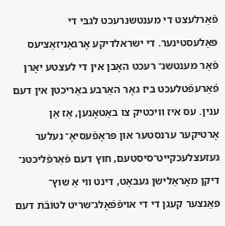פֿאַרלעצט די מענטשנרעכט לגבּי די פּאַלעסטינער. די ישראלדיקע אָרגאַניזאַציעס פֿאַר מענטשנ־ רעכט האָבן אין די לעצטע יאָרן פֿאַרעפֿטלעכט ביז גאָר האַרבע באַריכטן אין דעם ענין. עס איז װיכטיק צו באַטאָנען, אַז אַן אָרטיקער ערנסטער און פּראָפֿעסיאָ־ נעלער געזעצלעכקייט־סיסטעם, חוץ דעם פֿאַרפֿליכטנ־ דיקן מאָראַלישן געבאָט, דינט װי אַ שוץ־ פּאַנצער קעגן די די אויפֿפֿאָלג־שריט לטוֹבֿת דעם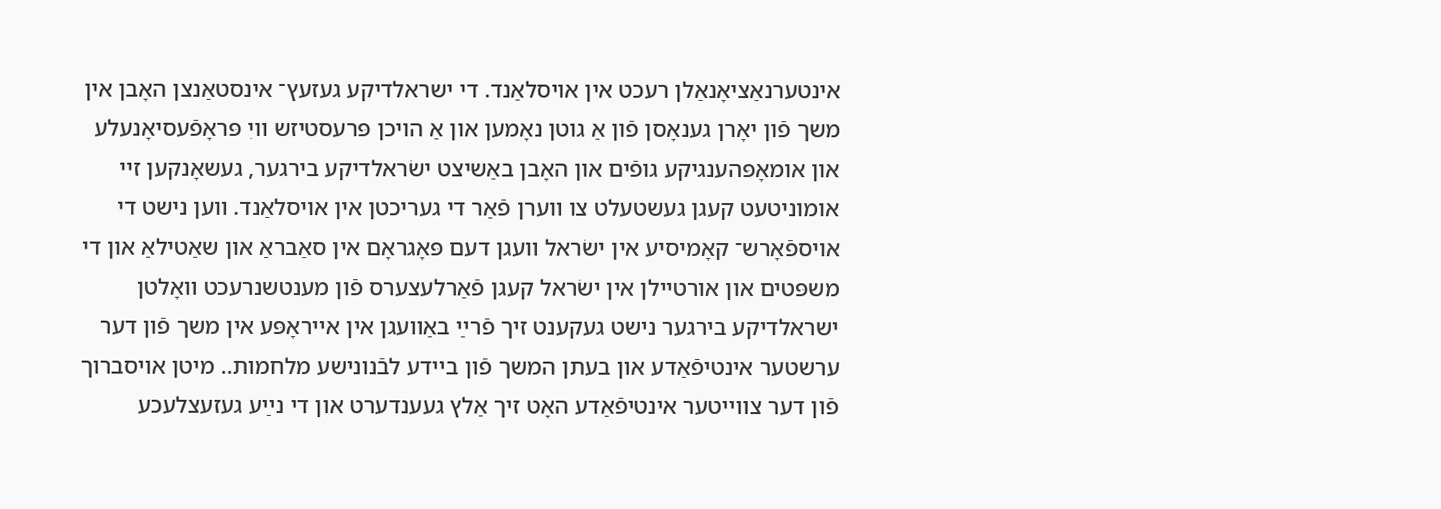אינטערנאַציאָנאַלן רעכט אין אויסלאַנד. די ישראלדיקע געזעץ־ אינסטאַנצן האָבן אין משך פֿון יאָרן גענאָסן פֿון אַ גוטן נאָמען און אַ הויכן פּרעסטיזש װיִ פּראָפֿעסיאָנעלע און אומאָפּהענגיקע גופֿים און האָבן באַשיצט ישׂראלדיקע בירגער, געשאָנקען זײ אומוניטעט קעגן געשטעלט צו װערן פֿאַר די געריכטן אין אויסלאַנד. װען נישט די אויספֿאָרש־ קאָמיסיע אין ישׂראל װעגן דעם פּאָגראָם אין סאַבראַ און שאַטילאַ און די משפּטים און אורטיילן אין ישׂראל קעגן פֿאַרלעצערס פֿון מענטשנרעכט װאָלטן ישראלדיקע בירגער נישט געקענט זיך פֿרײַ באַװעגן אין אײראָפּע אין משך פֿון דער ערשטער אינטיפֿאַדע און בעתן המשך פֿון בײדע לבֿנונישע מלחמות.. מיטן אויסברוך פֿון דער צװײטער אינטיפֿאַדע האָט זיך אַלץ געענדערט און די נײַע געזעצלעכע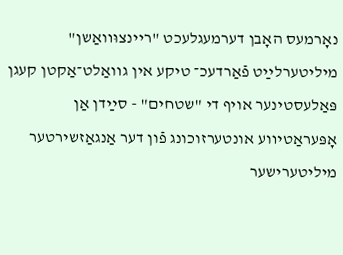נאָרמעס האָבן דערמעגלעכט "רײנצוּװאַשן" מיליטערלײַט פֿאַרדעכ־ טיקע אין גװאַלט־אַקטן קעגן פּאַלעסטינער אויף די "שטחים" - סײַדן אַן אָפּעראַטיװע אונטערזוכונג פֿון דער אַנגאַזשירטער מיליטערישער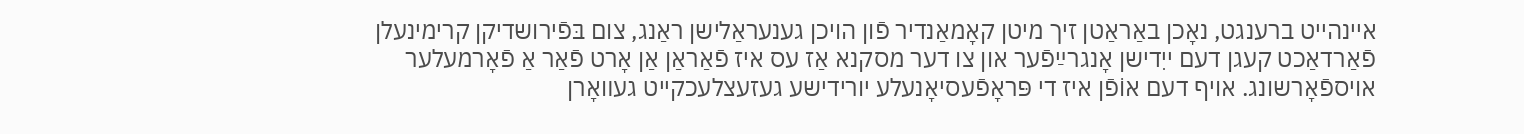איינהייט ברענגט, נאָכן באַראַטן זיך מיטן קאָמאַנדיר פֿון הויכן גענעראַלישן ראַנג, צום בּפֿירושדיקן קרימינעלן פֿאַרדאַכט קעגן דעם ייִדישן אָנגרײַפֿער און צו דער מסקנא אַז עס איז פֿאַראַן אַן אָרט פֿאַר אַ פֿאָרמעלער אויספֿאָרשונג. אויף דעם אוֹפֿן איז די פּראָפֿעסיאָנעלע יורידישע געזעצלעכקייט געװאָרן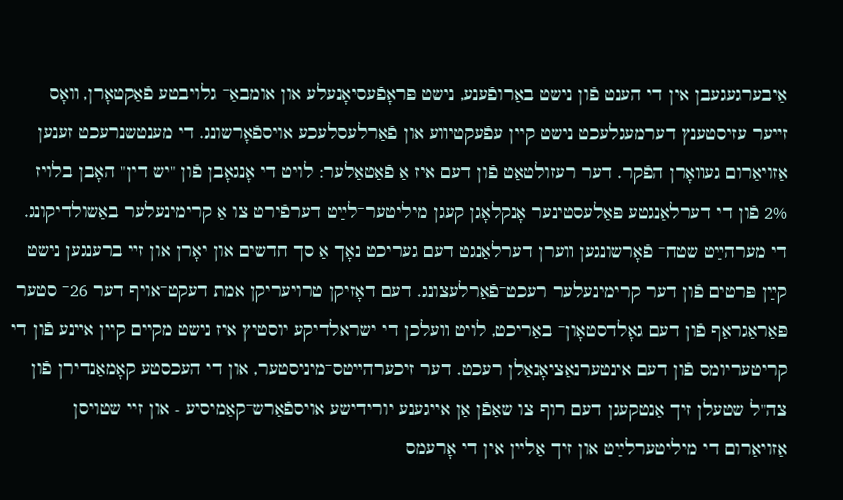אַיבערגעגעבן אין די הענט פֿון נישט באַרופֿענע, נישט פּראָפֿעסיאָנעלע און אומבאַ־ גלויבטע פֿאַקטאָרן, װאָס זײער עזיסטענץ דערמעגלעכט נישט קיין עפֿעקטיװע און פֿאַרלעסלעכע אויספֿאָרשונג. די מענטשנרעכט זענען אַזויאַרום געװאָרן הפֿקר. דער רעזולטאַט פֿון דעם איז אַ פֿאַטאַלער: לויט די אָנגאָבן פֿון "יש דין" האָבן בלויז 2% פֿון די דערלאַנגטע פּאַלעסטינער אָנקלאָגן קעגן מיליטער־לײַט דערפֿירט צו אַ קרימינעלער באַשולדיקונג. די מערהײַט שטח־ פֿאָרשונגען װערן דערלאַנגט דעם געריכט נאָך אַ סך חדשים און יאָרן און זײ ברענגען נישט קײַן פּרטים פֿון דער קרימינעלער רעכט־פֿאַרלעצונג. דעם דאָזיקן טרויעריקן אמת דעקט־אויף דער 26־ סטער פּאַראַגראַף פֿון דעם גאָלדסטאָון־ באַריכט, לויט װעלכן די ישראלדיקע יוסטיץ איז נישט מקיים קיין אײנע פֿון די קריטעריומס פֿון דעם אינטערנאַציאָנאַלן רעכט. דער זיכערהײטס־מיניסטער, און די העכסטע קאָמאַנדירן פֿון צה"ל שטעלן זיך אַנטקעגן דעם רוף צו שאַפֿן אַן אייגענע יורידישע אויספֿאַרש־קאַמיסיע - און זיי שטויסן אַזויאַרום די מיליטערלײַט און זיך אַלײן אין די אָרעמס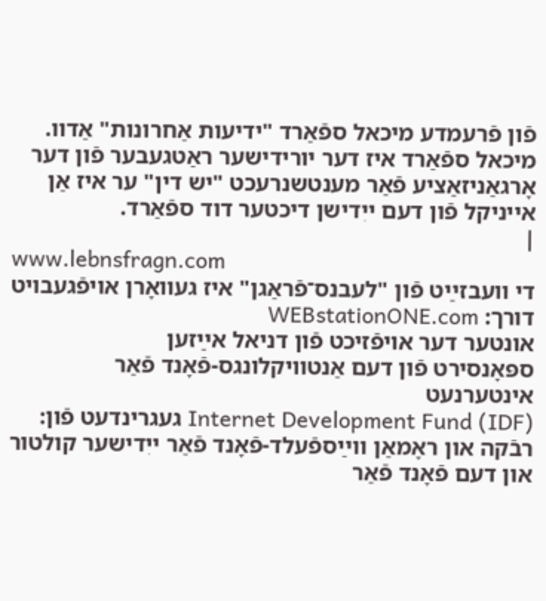פֿון פֿרעמדע מיכאל ספֿאַרד "ידיעות אַחרונות" אַדװ. מיכאל ספֿאַרד איז דער יורידישער ראַטגעבער פֿון דער אָרגאַניזאַציע פֿאַר מענטשנרעכט "יש דין" ער איז אַן אייניקל פֿון דעם ייִדישן דיכטער דוד ספֿאַרד.
|
www.lebnsfragn.com
די װעבזײַט פֿון "לעבנס־פֿראַגן" איז געװאָרן אויפֿגעבויט דורך: WEBstationONE.com
אונטער דער אויפֿזיכט פֿון דניאל אײַזען
ספּאָנסירט פֿון דעם אַנטװיקלונגס-פֿאָנד פֿאַר אינטערנעט
Internet Development Fund (IDF) געגרינדעט פֿון:
רבֿקה און ראָמאַן װײַספֿעלד-פֿאָנד פֿאַר ייִדישער קולטור
און דעם פֿאָנד פֿאַר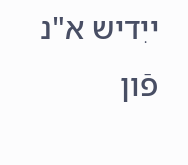ייִדיש א"נ פֿון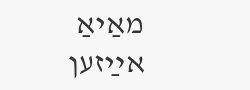מאַיאַ אײַזען